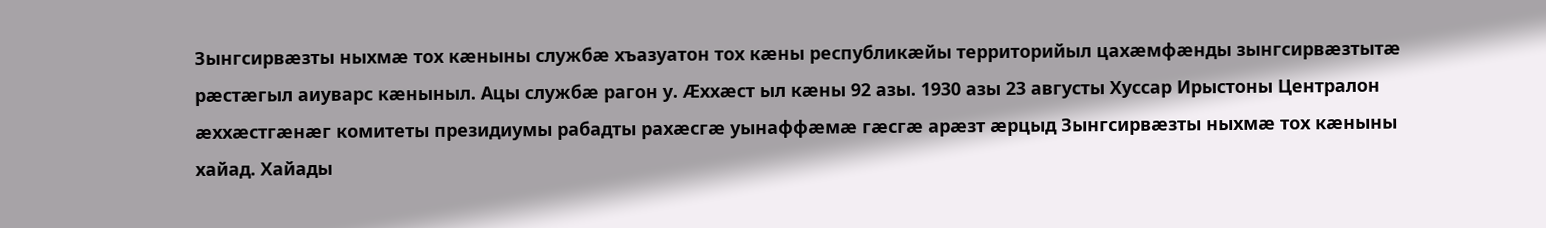Зынгсирвæзты ныхмæ тох кæныны службæ хъазуатон тох кæны республикæйы территорийыл цахæмфæнды зынгсирвæзтытæ рæстæгыл аиуварс кæныныл. Ацы службæ рагон у. Æххæст ыл кæны 92 азы. 1930 азы 23 августы Хуссар Ирыстоны Централон æххæстгæнæг комитеты президиумы рабадты рахæсгæ уынаффæмæ гæсгæ арæзт æрцыд Зынгсирвæзты ныхмæ тох кæныны хайад. Хайады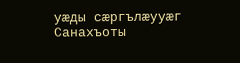уæды сæргълæууæг Санахъоты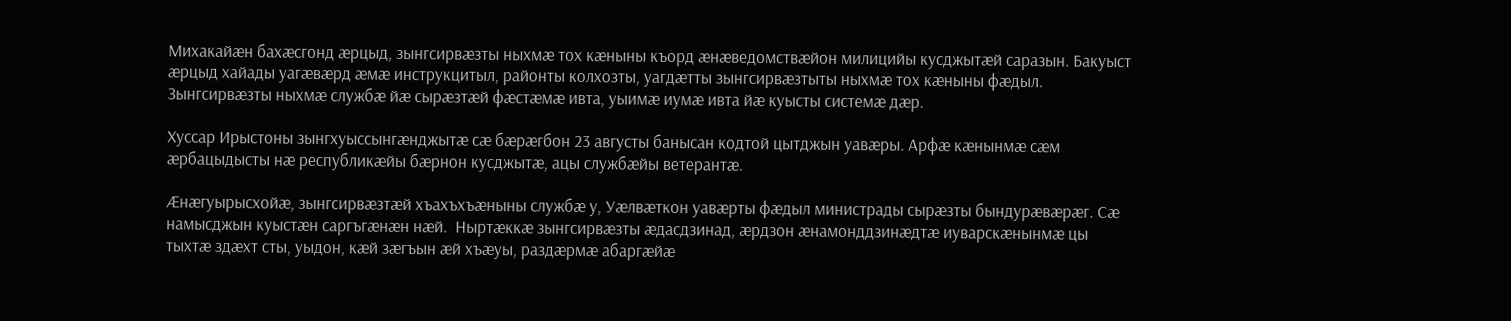Михакайæн бахæсгонд æрцыд, зынгсирвæзты ныхмæ тох кæныны къорд æнæведомствæйон милицийы кусджытæй саразын. Бакуыст æрцыд хайады уагæвæрд æмæ инструкцитыл, районты колхозты, уагдæтты зынгсирвæзтыты ныхмæ тох кæныны фæдыл. Зынгсирвæзты ныхмæ службæ йæ сырæзтæй фæстæмæ ивта, уыимæ иумæ ивта йæ куысты системæ дæр.

Хуссар Ирыстоны зынгхуыссынгæнджытæ сæ бæрæгбон 23 августы банысан кодтой цытджын уавæры. Арфæ кæнынмæ сæм æрбацыдысты нæ республикæйы бæрнон кусджытæ, ацы службæйы ветерантæ.

Æнæгуырысхойæ, зынгсирвæзтæй хъахъхъæныны службæ у, Уæлвæткон уавæрты фæдыл министрады сырæзты бындурæвæрæг. Сæ намысджын куыстæн саргъгæнæн нæй.  Ныртæккæ зынгсирвæзты æдасдзинад, æрдзон æнамонддзинæдтæ иуварскæнынмæ цы тыхтæ здæхт сты, уыдон, кæй зæгъын æй хъæуы, раздæрмæ абаргæйæ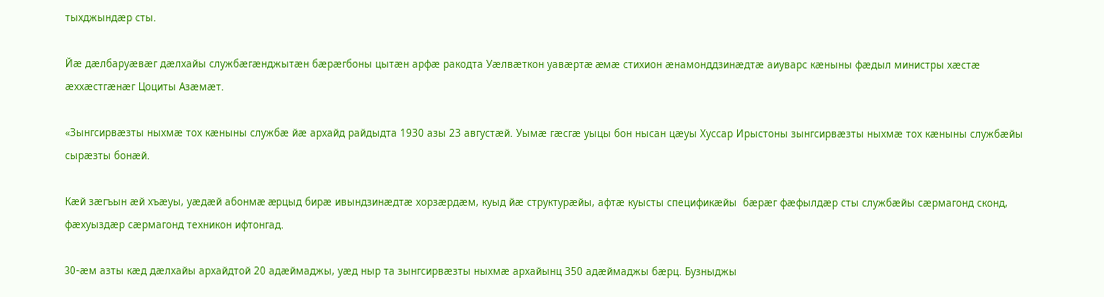тыхджындæр сты.

Йæ дæлбаруæвæг дæлхайы службæгæнджытæн бæрæгбоны цытæн арфæ ракодта Уæлвæткон уавæртæ æмæ стихион æнамонддзинæдтæ аиуварс кæныны фæдыл министры хæстæ æххæстгæнæг Цоциты Азæмæт.

«Зынгсирвæзты ныхмæ тох кæныны службæ йæ архайд райдыдта 1930 азы 23 августæй. Уымæ гæсгæ уыцы бон нысан цæуы Хуссар Ирыстоны зынгсирвæзты ныхмæ тох кæныны службæйы сырæзты бонæй.

Кæй зæгъын æй хъæуы, уæдæй абонмæ æрцыд бирæ ивындзинæдтæ хорзæрдæм, куыд йæ структурæйы, афтæ куысты спецификæйы  бæрæг фæфылдæр сты службæйы сæрмагонд сконд, фæхуыздæр сæрмагонд техникон ифтонгад.

30-æм азты кæд дæлхайы архайдтой 20 адæймаджы, уæд ныр та зынгсирвæзты ныхмæ архайынц 350 адæймаджы бæрц. Бузныджы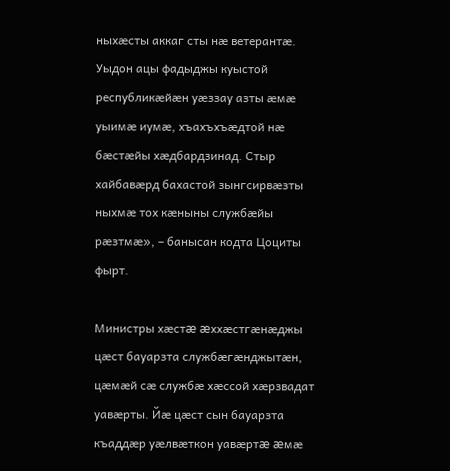ныхæсты аккаг сты нæ ветерантæ. Уыдон ацы фадыджы куыстой республикæйæн уæззау азты æмæ уыимæ иумæ, хъахъхъæдтой нæ бæстæйы хæдбардзинад. Стыр хайбавæрд бахастой зынгсирвæзты ныхмæ тох кæныны службæйы рæзтмæ», – банысан кодта Цоциты фырт.

Министры хæстæ æххæстгæнæджы цæст бауарзта службæгæнджытæн, цæмæй сæ службæ хæссой хæрзвадат уавæрты. Йæ цæст сын бауарзта къаддæр уæлвæткон уавæртæ æмæ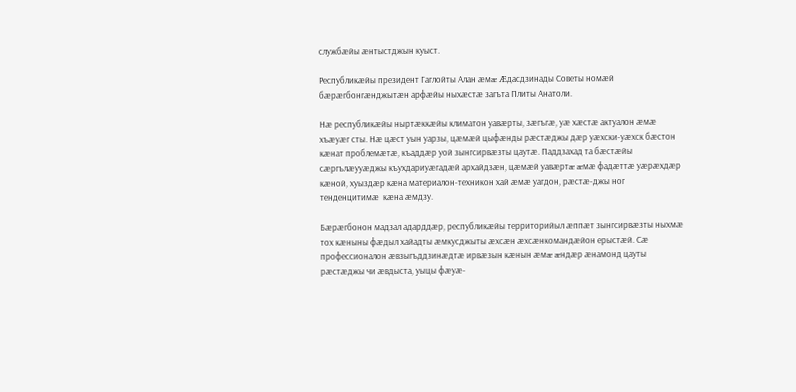службæйы æнтыстджын куыст.

Республикæйы президент Гаглойты Алан æмæ Æдасдзинады Советы номæй бæрæгбонгæнджытæн арфæйы ныхæстæ загъта Плиты Анатоли.

Нæ республикæйы ныртæккæйы климатон уавæрты, зæгъгæ, уæ хæстæ актуалон æмæ хъæуæг сты. Нæ цæст уын уарзы, цæмæй цыфæнды рæстæджы дæр уæхски-уæхск бæстон кæнат проблемæтæ, къаддæр уой зынгсирвæзты цаутæ. Паддзахад та бæстæйы сæргълæууæджы къухдариуæгадæй архайдзæн, цæмæй уавæртæ æмæ фадæттæ уæрæхдæр кæной, хуыздæр кæна материалон-техникон хай æмæ уагдон, рæстæ-джы ног тенденцитимæ  кæна æмдзу.

Бæрæгбонон мадзал адарддæр, республикæйы территорийыл æппæт зынгсирвæзты ныхмæ тох кæныны фæдыл хайадты æмкусджыты æхсæн æхсæнкомандæйон ерыстæй. Сæ профессионалон æвзыгъддзинæдтæ ирвæзын кæнын æмæ æндæр æнамонд цауты рæстæджы чи æвдыста, уыцы фæуæ-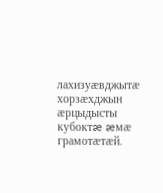лахизуæвджытæ хорзæхджын æрцыдысты кубоктæ æмæ грамотæтæй.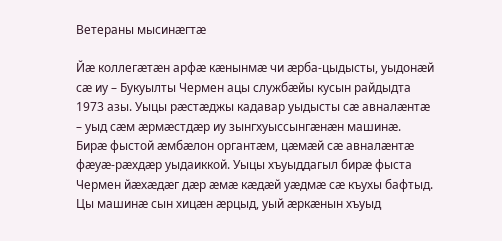Ветераны мысинæгтæ

Йæ коллегæтæн арфæ кæнынмæ чи æрба-цыдысты, уыдонæй сæ иу – Букуылты Чермен ацы службæйы кусын райдыдта 1973 азы. Уыцы рæстæджы кадавар уыдысты сæ авналæнтæ – уыд сæм æрмæстдæр иу зынгхуыссынгæнæн машинæ. Бирæ фыстой æмбæлон органтæм, цæмæй сæ авналæнтæ фæуæ-рæхдæр уыдаиккой. Уыцы хъуыддагыл бирæ фыста Чермен йæхæдæг дæр æмæ кæдæй уæдмæ сæ къухы бафтыд. Цы машинæ сын хицæн æрцыд, уый æркæнын хъуыд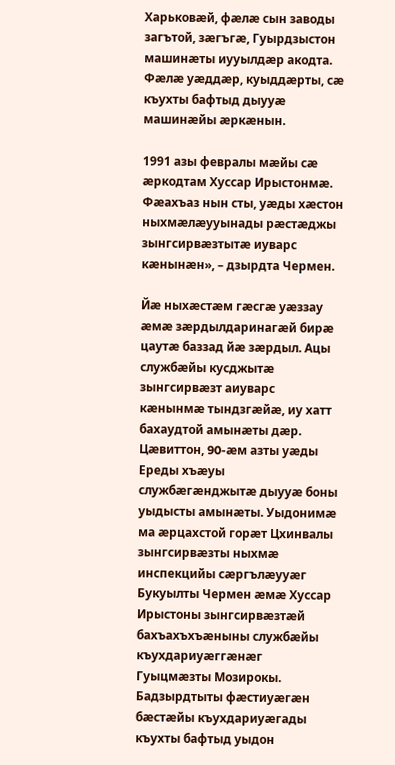Харьковæй, фæлæ сын заводы загътой, зæгъгæ, Гуырдзыстон машинæты иууылдæр акодта. Фæлæ уæддæр, куыддæрты, сæ къухты бафтыд дыууæ машинæйы æркæнын.

1991 азы февралы мæйы сæ æркодтам Хуссар Ирыстонмæ. Фæахъаз нын сты, уæды хæстон ныхмæлæууынады рæстæджы зынгсирвæзтытæ иуварс кæнынæн», – дзырдта Чермен.

Йæ ныхæстæм гæсгæ уæззау æмæ зæрдылдаринагæй бирæ цаутæ баззад йæ зæрдыл. Ацы службæйы кусджытæ зынгсирвæзт аиуварс кæнынмæ тындзгæйæ, иу хатт бахаудтой амынæты дæр. Цæвиттон, 90-æм азты уæды Ереды хъæуы службæгæнджытæ дыууæ боны уыдысты амынæты. Уыдонимæ ма æрцахстой горæт Цхинвалы зынгсирвæзты ныхмæ инспекцийы сæргълæууæг Букуылты Чермен æмæ Хуссар Ирыстоны зынгсирвæзтæй бахъахъхъæныны службæйы къухдариуæггæнæг Гуыцмæзты Мозирокы. Бадзырдтыты фæстиуæгæн бæстæйы къухдариуæгады къухты бафтыд уыдон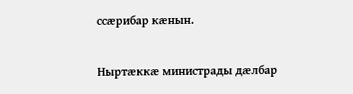ссæрибар кæнын.

Ныртæккæ министрады дæлбар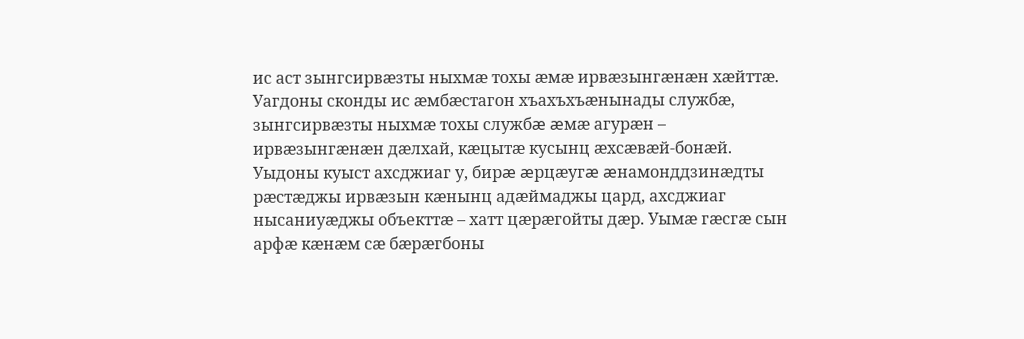ис аст зынгсирвæзты ныхмæ тохы æмæ ирвæзынгæнæн хæйттæ. Уагдоны сконды ис æмбæстагон хъахъхъæнынады службæ, зынгсирвæзты ныхмæ тохы службæ æмæ агурæн – ирвæзынгæнæн дæлхай, кæцытæ кусынц æхсæвæй-бонæй. Уыдоны куыст ахсджиаг у, бирæ æрцæугæ æнамонддзинæдты рæстæджы ирвæзын кæнынц адæймаджы цард, ахсджиаг нысаниуæджы объекттæ – хатт цæрæгойты дæр. Уымæ гæсгæ сын арфæ кæнæм сæ бæрæгбоны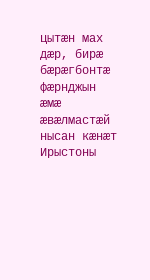цытæн мах дæр, бирæ бæрæгбонтæ фæрнджын æмæ æвæлмастæй нысан кæнæт Ирыстоны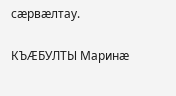сæрвæлтау.

КЪÆБУЛТЫ Маринæ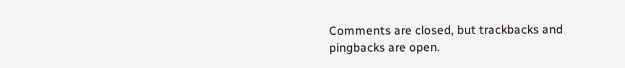Comments are closed, but trackbacks and pingbacks are open.